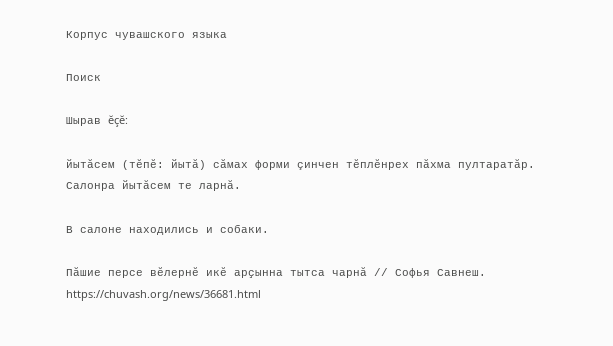Корпус чувашского языка

Поиск

Шырав ĕçĕ:

йытӑсем (тĕпĕ: йытӑ) сăмах форми çинчен тĕплĕнрех пăхма пултаратăр.
Салонра йытӑсем те ларнӑ.

В салоне находились и собаки.

Пӑшие персе вӗлернӗ икӗ арҫынна тытса чарнӑ // Софья Савнеш. https://chuvash.org/news/36681.html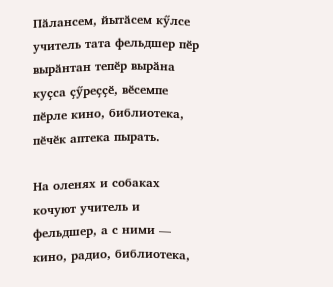Пӑлансем, йытӑсем кӳлсе учитель тата фельдшер пӗр вырӑнтан тепӗр вырӑна куҫса ҫӳреҫҫӗ, вӗсемпе пӗрле кино, библиотека, пӗчӗк аптека пырать.

На оленях и собаках кочуют учитель и фельдшер, а с ними — кино, радио, библиотека,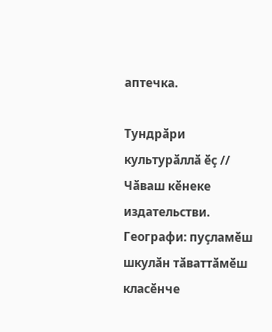аптечка.

Тундрӑри культурӑллӑ ӗҫ // Чӑваш кӗнеке издательстви. Географи: пуҫламӗш шкулӑн тӑваттӑмӗш класӗнче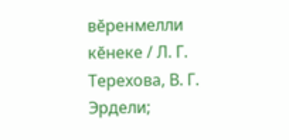вӗренмелли кӗнеке / Л. Г. Терехова, В. Г. Эрдели;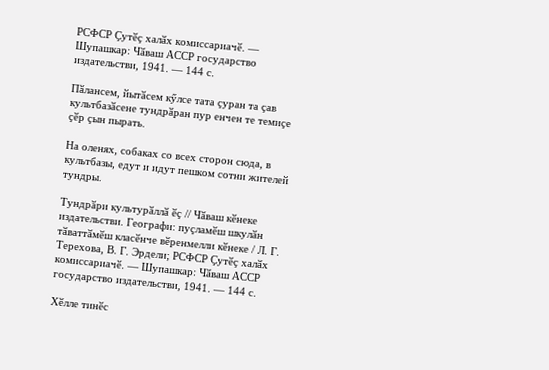РСФСР Ҫутӗҫ халӑх комиссариачӗ. — Шупашкар: Чӑваш АССР государство издательстви, 1941. — 144 с.

Пӑлансем, йытӑсем кӳлсе тата ҫуран та ҫав культбазӑсене тундрӑран пур енчен те темиҫе ҫӗр ҫын пырать.

На оленях, собаках со всех сторон сюда, в культбазы, едут и идут пешком сотни жителей тундры.

Тундрӑри культурӑллӑ ӗҫ // Чӑваш кӗнеке издательстви. Географи: пуҫламӗш шкулӑн тӑваттӑмӗш класӗнче вӗренмелли кӗнеке / Л. Г. Терехова, В. Г. Эрдели; РСФСР Ҫутӗҫ халӑх комиссариачӗ. — Шупашкар: Чӑваш АССР государство издательстви, 1941. — 144 с.

Хӗлле тинӗс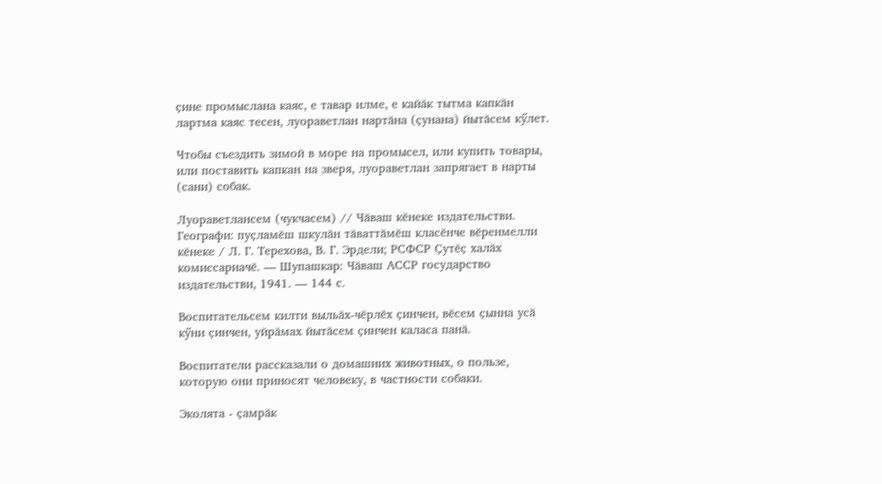ҫине промыслана каяс, е тавар илме, е кайӑк тытма капкӑн лартма каяс тесен, луораветлан нартӑна (ҫунана) йытӑсем кӳлет.

Чтобы съездить зимой в море на промысел, или купить товары, или поставить капкан на зверя, луораветлан запрягает в нарты (сани) собак.

Луораветлансем (чукчасем) // Чӑваш кӗнеке издательстви. Географи: пуҫламӗш шкулӑн тӑваттӑмӗш класӗнче вӗренмелли кӗнеке / Л. Г. Терехова, В. Г. Эрдели; РСФСР Ҫутӗҫ халӑх комиссариачӗ. — Шупашкар: Чӑваш АССР государство издательстви, 1941. — 144 с.

Воспитательсем килти выльӑх-чӗрлӗх ҫинчен, вӗсем ҫынна усӑ кӳни ҫинчен, уйрӑмах йытӑсем ҫинчен каласа панӑ.

Воспитатели рассказали о домашних животных, о пользе, которую они приносят человеку, в частности собаки.

Эколята - ҫамрӑк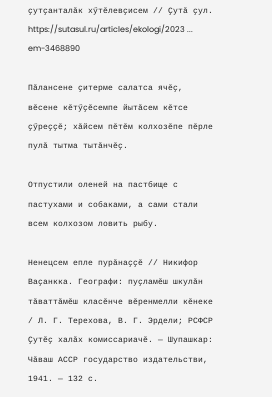ҫутҫанталӑк хӳтӗлевҫисем // Ҫутӑ ҫул. https://sutasul.ru/articles/ekologi/2023 ... em-3468890

Пӑлансене ҫитерме салатса ячӗҫ, вӗсене кӗтӳҫӗсемпе йытӑсем кӗтсе ҫӳреҫҫӗ; хӑйсем пӗтӗм колхозӗпе пӗрле пулӑ тытма тытӑнчӗҫ.

Отпустили оленей на пастбище с пастухами и собаками, а сами стали всем колхозом ловить рыбу.

Ненецсем епле пурӑнаҫҫӗ // Никифор Ваҫанкка. Географи: пуҫламӗш шкулӑн тӑваттӑмӗш класӗнче вӗренмелли кӗнеке / Л. Г. Терехова, В. Г. Эрдели; РСФСР Ҫутӗҫ халӑх комиссариачӗ. — Шупашкар: Чӑваш АССР государство издательстви, 1941. — 132 с.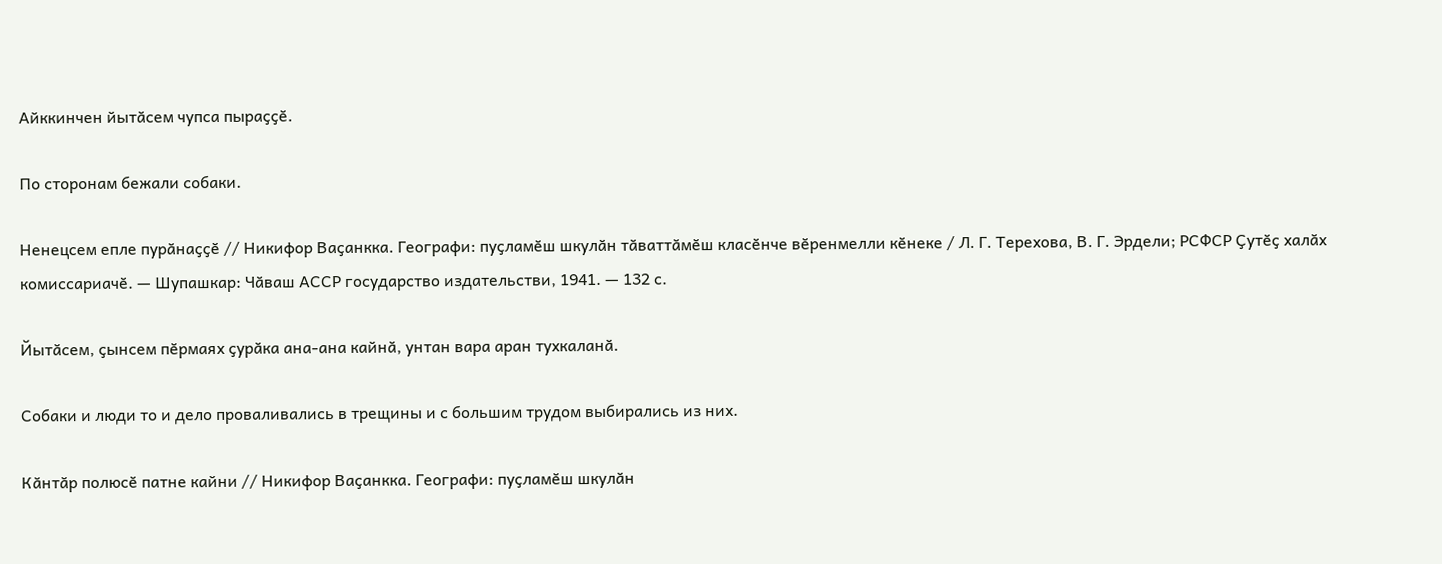Айккинчен йытӑсем чупса пыраҫҫӗ.

По сторонам бежали собаки.

Ненецсем епле пурӑнаҫҫӗ // Никифор Ваҫанкка. Географи: пуҫламӗш шкулӑн тӑваттӑмӗш класӗнче вӗренмелли кӗнеке / Л. Г. Терехова, В. Г. Эрдели; РСФСР Ҫутӗҫ халӑх комиссариачӗ. — Шупашкар: Чӑваш АССР государство издательстви, 1941. — 132 с.

Йытӑсем, ҫынсем пӗрмаях ҫурӑка ана-ана кайнӑ, унтан вара аран тухкаланӑ.

Собаки и люди то и дело проваливались в трещины и с большим трудом выбирались из них.

Кӑнтӑр полюсӗ патне кайни // Никифор Ваҫанкка. Географи: пуҫламӗш шкулӑн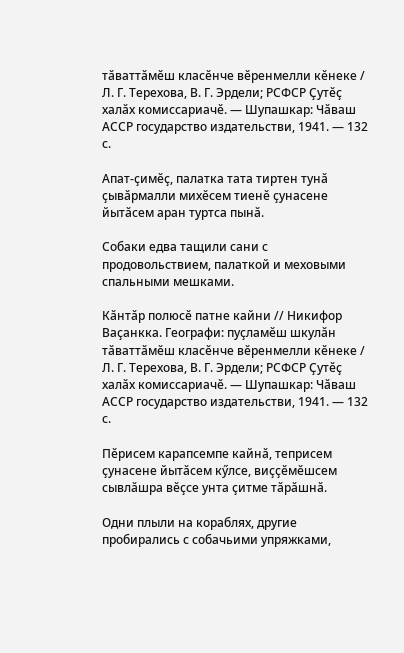тӑваттӑмӗш класӗнче вӗренмелли кӗнеке / Л. Г. Терехова, В. Г. Эрдели; РСФСР Ҫутӗҫ халӑх комиссариачӗ. — Шупашкар: Чӑваш АССР государство издательстви, 1941. — 132 с.

Апат-ҫимӗҫ, палатка тата тиртен тунӑ ҫывӑрмалли михӗсем тиенӗ ҫунасене йытӑсем аран туртса пынӑ.

Собаки едва тащили сани с продовольствием, палаткой и меховыми спальными мешками.

Кӑнтӑр полюсӗ патне кайни // Никифор Ваҫанкка. Географи: пуҫламӗш шкулӑн тӑваттӑмӗш класӗнче вӗренмелли кӗнеке / Л. Г. Терехова, В. Г. Эрдели; РСФСР Ҫутӗҫ халӑх комиссариачӗ. — Шупашкар: Чӑваш АССР государство издательстви, 1941. — 132 с.

Пӗрисем карапсемпе кайнӑ, теприсем ҫунасене йытӑсем кӳлсе, виҫҫӗмӗшсем сывлӑшра вӗҫсе унта ҫитме тӑрӑшнӑ.

Одни плыли на кораблях, другие пробирались с собачьими упряжками,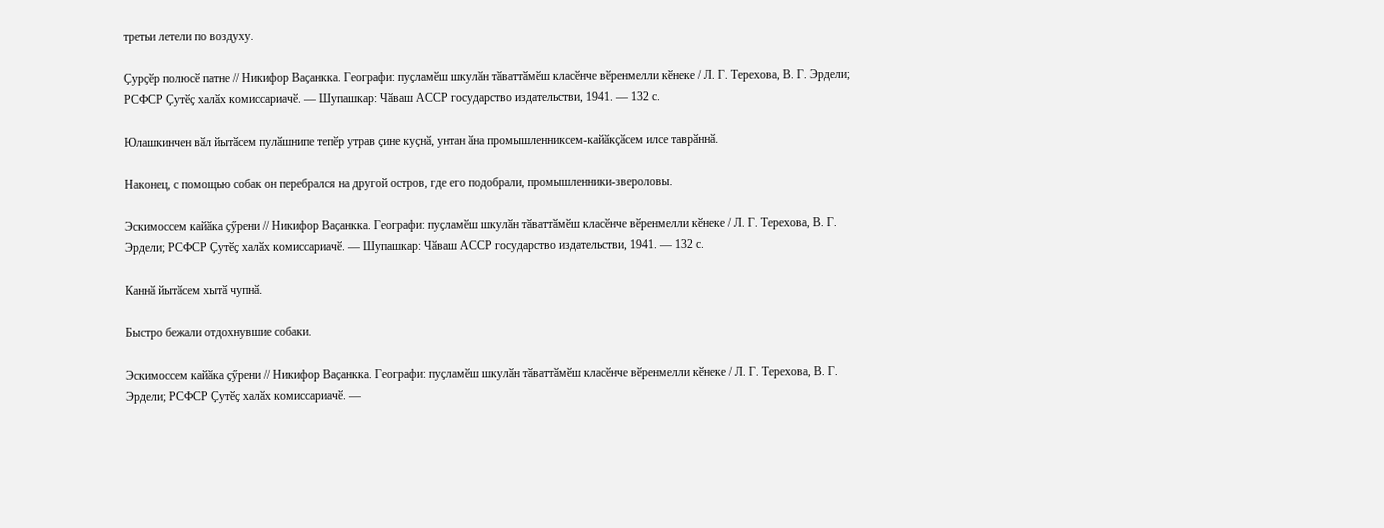третьи летели по воздуху.

Ҫурҫӗр полюсӗ патне // Никифор Ваҫанкка. Географи: пуҫламӗш шкулӑн тӑваттӑмӗш класӗнче вӗренмелли кӗнеке / Л. Г. Терехова, В. Г. Эрдели; РСФСР Ҫутӗҫ халӑх комиссариачӗ. — Шупашкар: Чӑваш АССР государство издательстви, 1941. — 132 с.

Юлашкинчен вӑл йытӑсем пулӑшнипе тепӗр утрав ҫине куҫнӑ, унтан ӑна промышленниксем-кайӑкҫӑсем илсе таврӑннӑ.

Наконец, с помощью собак он перебрался на другой остров, где его подобрали, промышленники-звероловы.

Эскимоссем кайӑка ҫӳрени // Никифор Ваҫанкка. Географи: пуҫламӗш шкулӑн тӑваттӑмӗш класӗнче вӗренмелли кӗнеке / Л. Г. Терехова, В. Г. Эрдели; РСФСР Ҫутӗҫ халӑх комиссариачӗ. — Шупашкар: Чӑваш АССР государство издательстви, 1941. — 132 с.

Каннӑ йытӑсем хытӑ чупнӑ.

Быстро бежали отдохнувшие собаки.

Эскимоссем кайӑка ҫӳрени // Никифор Ваҫанкка. Географи: пуҫламӗш шкулӑн тӑваттӑмӗш класӗнче вӗренмелли кӗнеке / Л. Г. Терехова, В. Г. Эрдели; РСФСР Ҫутӗҫ халӑх комиссариачӗ. —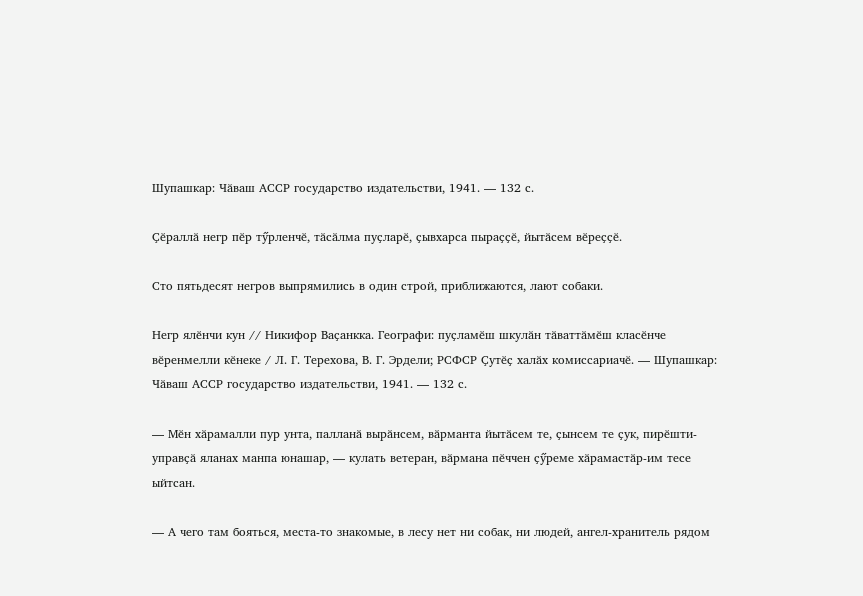Шупашкар: Чӑваш АССР государство издательстви, 1941. — 132 с.

Ҫӗраллӑ негр пӗр тӳрленчӗ, тӑсӑлма пуҫларӗ, ҫывхарса пыраҫҫӗ, йытӑсем вӗреҫҫӗ.

Сто пятьдесят негров выпрямились в один строй, приближаются, лают собаки.

Негр ялӗнчи кун // Никифор Ваҫанкка. Географи: пуҫламӗш шкулӑн тӑваттӑмӗш класӗнче вӗренмелли кӗнеке / Л. Г. Терехова, В. Г. Эрдели; РСФСР Ҫутӗҫ халӑх комиссариачӗ. — Шупашкар: Чӑваш АССР государство издательстви, 1941. — 132 с.

— Мӗн хӑрамалли пур унта, палланӑ вырӑнсем, вӑрманта йытӑсем те, ҫынсем те ҫук, пирӗшти-управҫӑ яланах манпа юнашар, — кулать ветеран, вӑрмана пӗччен ҫӳреме хӑрамастӑр-им тесе ыйтсан.

— А чего там бояться, места-то знакомые, в лесу нет ни собак, ни людей, ангел-хранитель рядом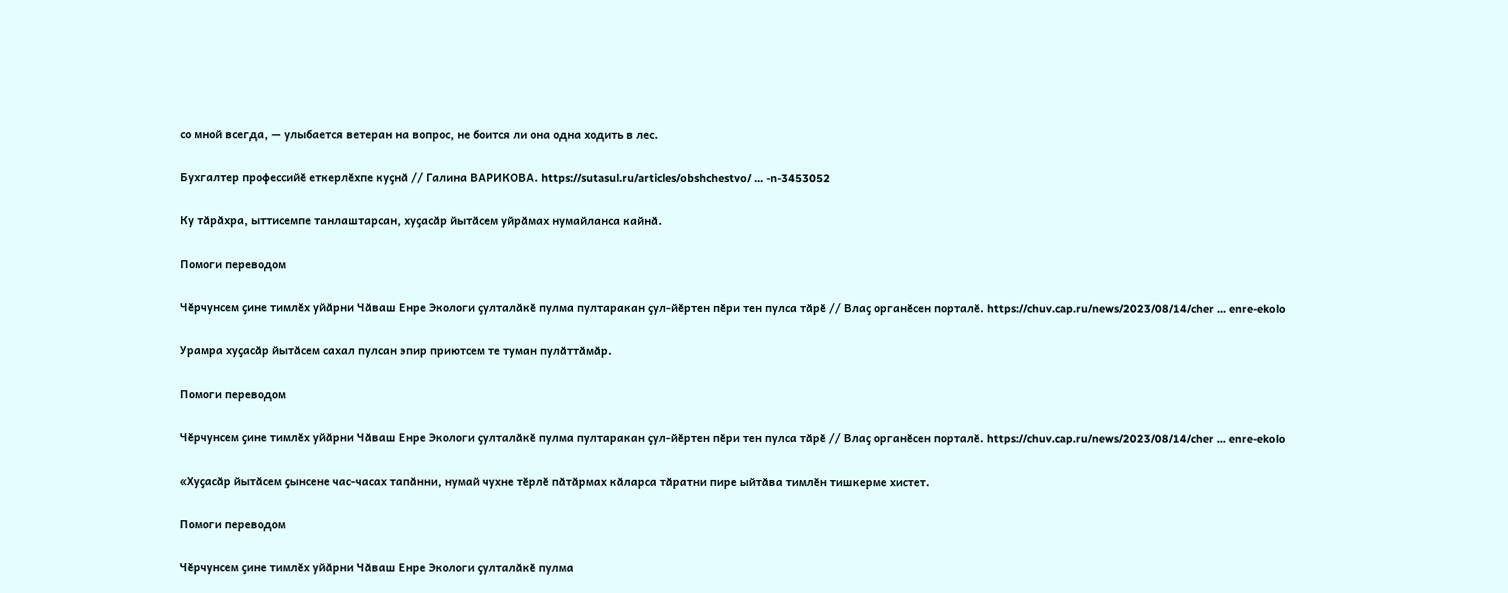со мной всегда, — улыбается ветеран на вопрос, не боится ли она одна ходить в лес.

Бухгалтер профессийӗ еткерлӗхпе куҫнӑ // Галина ВАРИКОВА. https://sutasul.ru/articles/obshchestvo/ ... -n-3453052

Ку тӑрӑхра, ыттисемпе танлаштарсан, хуҫасӑр йытӑсем уйрӑмах нумайланса кайнӑ.

Помоги переводом

Чӗрчунсем ҫине тимлӗх уйӑрни Чӑваш Енре Экологи ҫулталӑкӗ пулма пултаракан ҫул-йӗртен пӗри тен пулса тӑрӗ // Влаҫ органӗсен порталӗ. https://chuv.cap.ru/news/2023/08/14/cher ... enre-ekolo

Урамра хуҫасӑр йытӑсем сахал пулсан эпир приютсем те туман пулӑттӑмӑр.

Помоги переводом

Чӗрчунсем ҫине тимлӗх уйӑрни Чӑваш Енре Экологи ҫулталӑкӗ пулма пултаракан ҫул-йӗртен пӗри тен пулса тӑрӗ // Влаҫ органӗсен порталӗ. https://chuv.cap.ru/news/2023/08/14/cher ... enre-ekolo

«Хуҫасӑр йытӑсем ҫынсене час-часах тапӑнни, нумай чухне тӗрлӗ пӑтӑрмах кӑларса тӑратни пире ыйтӑва тимлӗн тишкерме хистет.

Помоги переводом

Чӗрчунсем ҫине тимлӗх уйӑрни Чӑваш Енре Экологи ҫулталӑкӗ пулма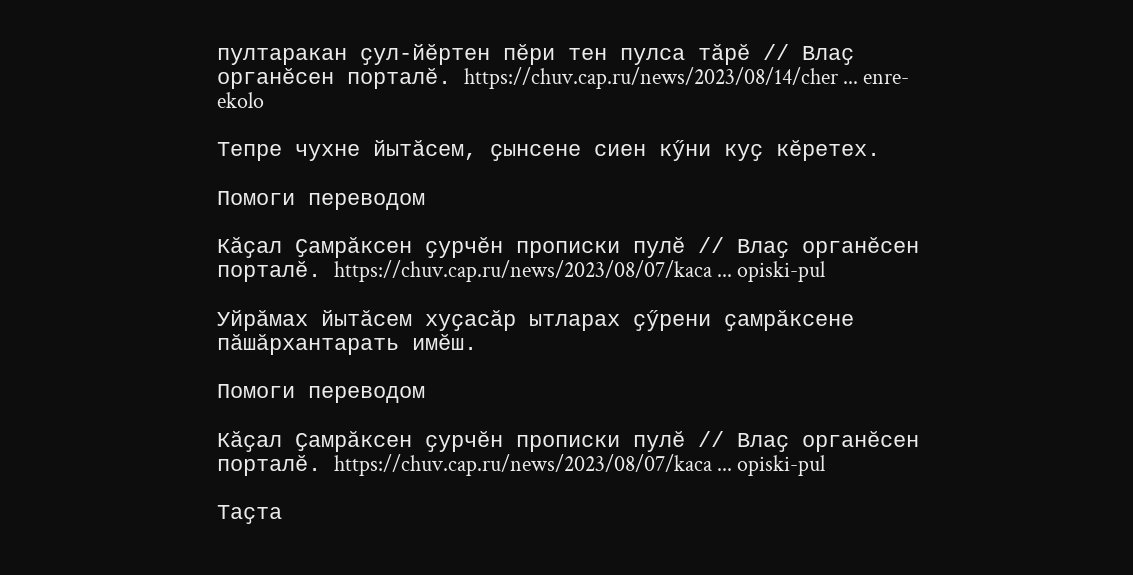пултаракан ҫул-йӗртен пӗри тен пулса тӑрӗ // Влаҫ органӗсен порталӗ. https://chuv.cap.ru/news/2023/08/14/cher ... enre-ekolo

Тепре чухне йытӑсем, ҫынсене сиен кӳни куҫ кӗретех.

Помоги переводом

Кӑҫал Ҫамрӑксен ҫурчӗн прописки пулӗ // Влаҫ органӗсен порталӗ. https://chuv.cap.ru/news/2023/08/07/kaca ... opiski-pul

Уйрӑмах йытӑсем хуҫасӑр ытларах ҫӳрени ҫамрӑксене пӑшӑрхантарать имӗш.

Помоги переводом

Кӑҫал Ҫамрӑксен ҫурчӗн прописки пулӗ // Влаҫ органӗсен порталӗ. https://chuv.cap.ru/news/2023/08/07/kaca ... opiski-pul

Таҫта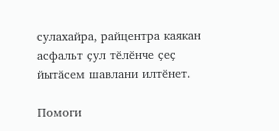сулахайра, райцентра каякан асфальт ҫул тӗлӗнче ҫеҫ йытӑсем шавлани илтӗнет.

Помоги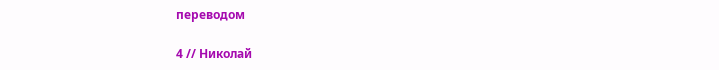переводом

4 // Николай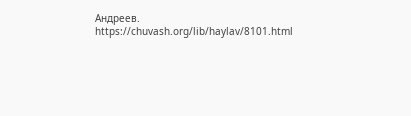Андреев. https://chuvash.org/lib/haylav/8101.html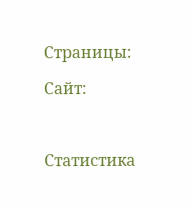Страницы:

Сайт:



Статистика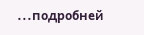...подробней